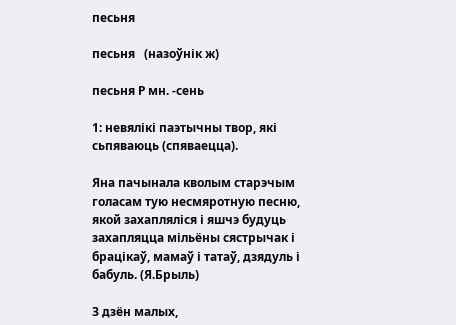песьня

песьня   (назоўнік ж)

песьня Р мн. -сень

1: невялікі паэтычны твор, які сьпяваюць (спяваецца).

Яна пачынала кволым старэчым голасам тую несмяротную песню, якой захапляліся і яшчэ будуць захапляцца мільёны сястрычак і брацікаў, мамаў і татаў, дзядуль і бабуль. (Я.Брыль)

З дзён малых,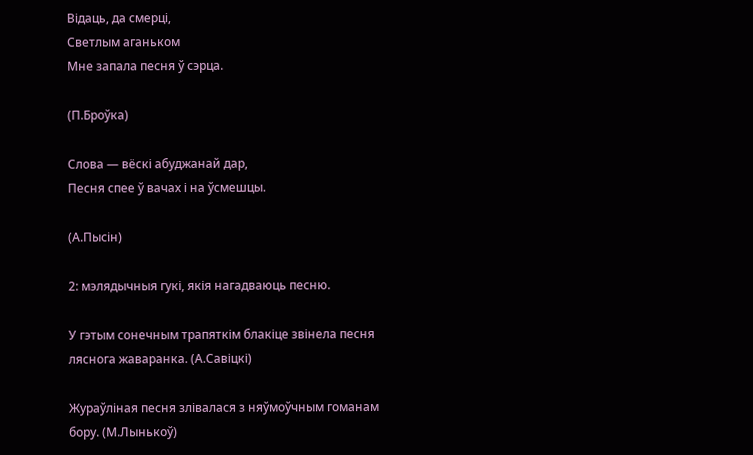Відаць, да смерці,
Светлым аганьком
Мне запала песня ў сэрца.

(П.Броўка)

Слова — вёскі абуджанай дар,
Песня спее ў вачах і на ўсмешцы.

(А.Пысін)

2: мэлядычныя гукі, якія нагадваюць песню.

У гэтым сонечным трапяткім блакіце звінела песня ляснога жаваранка. (А.Савіцкі)

Жураўліная песня злівалася з няўмоўчным гоманам бору. (М.Лынькоў)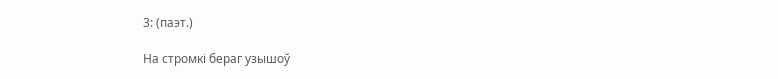3: (паэт.)

На стромкі бераг узышоў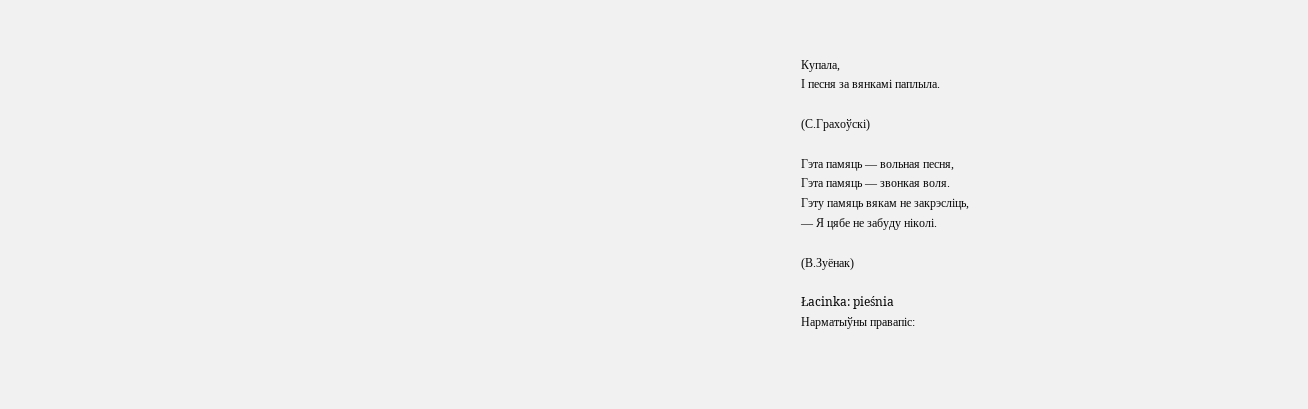Купала,
І песня за вянкамі паплыла.

(С.Грахоўскі)

Гэта памяць — вольная песня,
Гэта памяць — звонкая воля.
Гэту памяць вякам не закрэсліць,
— Я цябе не забуду ніколі.

(В.Зуёнак)

Łacinka: pieśnia
Нарматыўны правапіс: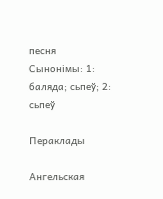песня
Сынонімы: 1: баляда; сьпеў; 2: сьпеў

Пераклады

Ангельская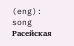(eng): song
Расейская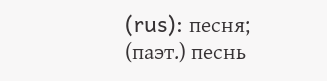(rus): песня; (паэт.) песнь